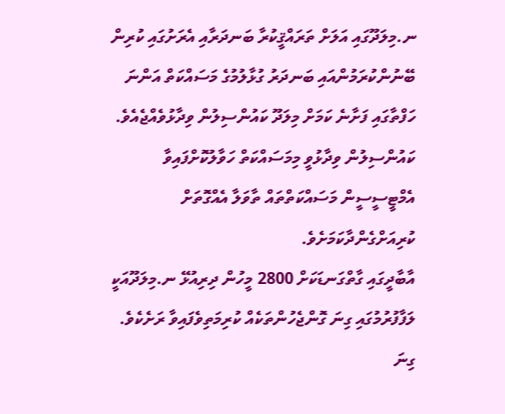ނ.މިލަދޫގައި އަލަށް ތަރައްޤީކުރާ ބަނދަރާއި އެރަށުގައި ކުރިން ބޭނުންކުރަމުންއައި ބަނދަރު ގުޅާލުމުގެ މަސައްކަތް އަންނަ ހަފްތާގައި ފަށާނެ ކަމަށް މިލަދޫ ކައުންސިލުން ވިދާޅުވެއްޖެއެވެ. ކައުންސިލުން ވިދާޅުވީ މިމަސައްކަތް ހަވާލުކޮށްފައިވާ އެމްޓީސީސީން މަސައްކަތްތައް ތާވަލާ އެއްގޮތަށް ކުރިއަށްގެންދާކަމަށެވެ.
އާބާދީގައި ގާތްގަނޑަކަށް 2800 މީހުން ދިރިއުޅޭ ނ.މިލަދޫއަކީ ލަފާފުރުމުގައި ގިނަ ގޮންޖެހުންތަކެއް ކުރިމަތިވެފައިވާ ރަށެކެވެ. ގިނަ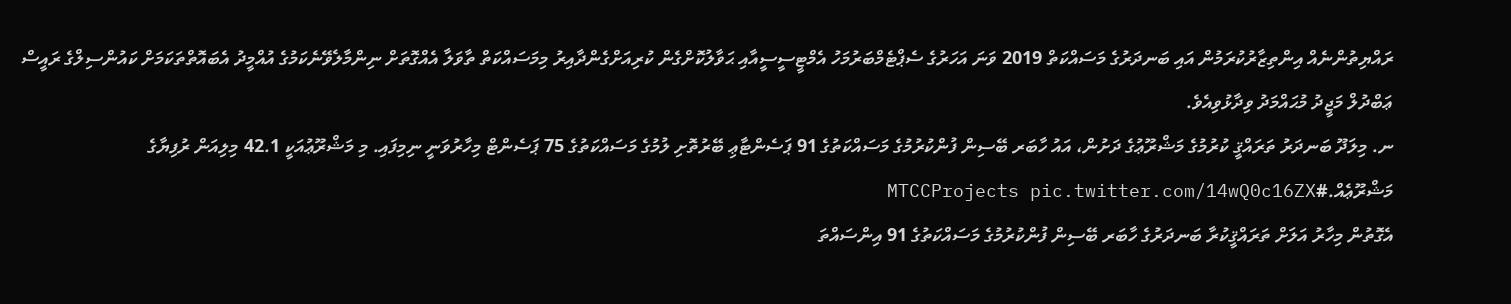ރައްޔިތުންނެއް އިންތިޒާރުކުރަމުން އައި ބަނދަރުގެ މަސައްކަތް 2019 ވަނަ އަހަރުގެ ސެޕްޓެމްބަރުމަހު އެމްޓީސީސީއާއި ޙަވާލުކޮށްގެން ކުރިއަށްގެންދާއިރު މިމަސައްކަތް ތާވަލާ އެއްގޮތަށް ނިންމާލެވޭނެކަމުގެ އުއްމީދު އެބައޮތްތަކަމަށް ކައުންސިލްގެ ރައީސް ޢަބްދުލް މަޖީދު މުޙައްމަދު ވިދާޅުވިއެވެ.
ނ. މިލަދޫ ބަނދަރު ތަރައްޤީ ކުރުމުގެ މަޝްރޫޢުގެ ދަށުން، އައު ހާބަރ ބޭސިން ފުންކުރުމުގެ މަސައްކަތުގެ 91 ޕަސެންޓާޢި ބޭރުތޮށި ލުމުގެ މަސައްކަތުގެ 75 ޕަސެންޓް މިހާރުވަނީ ނިމިފައި. މި މަޝްރޫޢުއަކީ 42.1 މިލިއަން ރުފިޔާގެ މަޝްރޫޢެއް.#MTCCProjects pic.twitter.com/14wQ0c16ZX
އެގޮތުން މިހާރު އަލަށް ތަރައްޤީކުރާ ބަނދަރުގެ ހާބަރ ބޭސިން ފުންކުރުމުގެ މަސައްކަތުގެ 91 އިންސައްތަ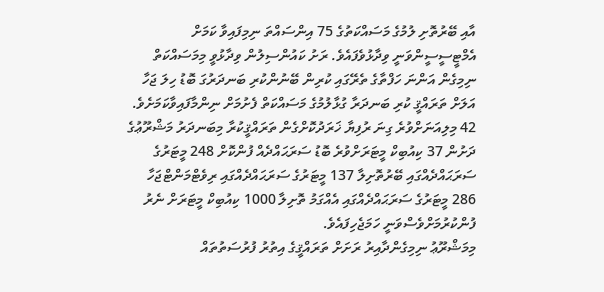އާއި ބޭރުތޮށި ލުމުގެ މަސައްކަތުގެ 75 އިންސައްތަ ނިމިފައިވާ ކަމަށް އެމްޓީސީސީންވަނީ ވިދާޅުވެފައެވެ. ރަށު ކައުންސިލުން ވިދާޅުވީ މިމަސައްކަތް ނިމިގެން އަންނަ ހަފްތާގެ ތެރޭގައި ކުރިން ބޭނުންކުރި ބަނދަރުގަ ބޮޑު ހިލަ ޖަހާ އަލަށް ތަރައްޤީ ކުރި ބަނދަރާ ގުޅާލުމުގެ މަސައްކަތް ފެށުމަށް ނިންމާފައިވާކަމަށެވެ.
42 މިލިއަނަށްވުރެ ގިނަ ރުފިޔާ ޚަރަދުކޮށްގެން ތަރައްޤީކުރާ މިބަނދަރު މަޝްރޫޢުގެ ދަށުން 37 ކިއުބިކް މީޓަރަށްވުރެ ބޮޑު ސަރަޙައްދެއް ފުންކޮށް 248 މީޓަރުގެ ސަރަޙައްދެއްގައި ބޭރުތޮށިލާ 137 މީޓަރުގެ ސަރަޙައްދެއްގައި ރިވެޓްމަންޓްޖަހާ 286 މީޓަރުގެ ސަރަޙައްދެއްގައި އެއްގަމު ތޮށިލާ 1000 ކިއުބިކް މީޓަރަށް ނެރު ފުންކުރުމަށްވެސްވަނީ ހަމަޖެހިފައެވެ.
މިމަޝްރޫޢު ނިމިގެންދާއިރު ރަށަށް ތަރައްޤީގެ އިތުރު ފުރުސަތުތައް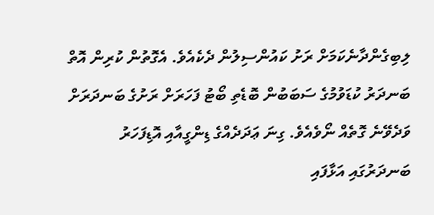ލިބިގެންދާނެކަމަށް ރަށު ކައުންސިލުން ދެކެއެވެ. އެގޮތުން ކުރިން އޮތް ބަނދަރު ކުޑަވުމުގެ ސަބަބުން ބޮޑެތި ބޯޓު ފަހަރަށް ރަށުގެ ބަނދަރަށް ވަދެވޭނެ ގޮތެއް ނޯވެއެވެ. ގިނަ ޢަދަދެއްގެ ޑިންގީއާއި އޮޑިފަހަރު ބަނދަރުގައި އަޅާފައި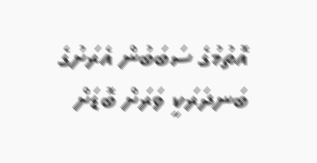އޮތުމުގެ ސަބަބުން އެރަށުގެ ބަނދަރަކީ ވަރަށް ބޮޑަށް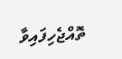ތޮއްޖެހިފައިވާ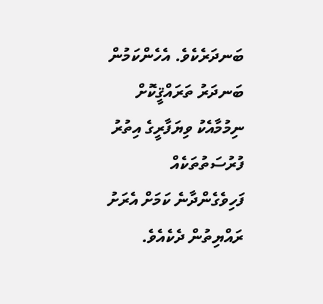ބަނދަރެކެވެ. އެހެންކަމުން ބަނދަރު ތަރައްޤީކޮށް ނިމުމާއެކު ވިޔަފާރީގެ އިތުރު ފުރުސަތުތަކެއް ފަހިވެގެންދާނެ ކަމަށް އެރަށު ރައްޔިތުން ދެކެއެވެ.